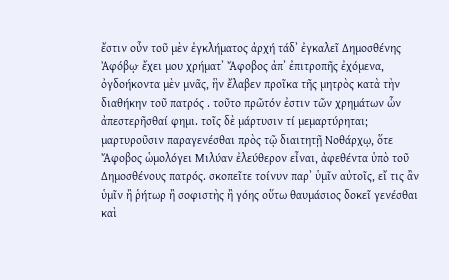ἔστιν οὖν τοῦ μὲν ἐγκλήματος ἀρχή τάδʼ ἐγκαλεῖ Δημοσθένης Ἀφόβῳ· ἔχει μου χρήματʼ Ἄφοβος ἀπʼ ἐπιτροπῆς ἐχόμενα, ὀγδοήκοντα μὲν μνᾶς, ἣν ἔλαβεν προῖκα τῆς μητρὸς κατὰ τὴν διαθήκην τοῦ πατρός . τοῦτο πρῶτόν ἐστιν τῶν χρημάτων ὧν ἀπεστερῆσθαί φημι. τοῖς δὲ μάρτυσιν τί μεμαρτύρηται; μαρτυροῦσιν παραγενέσθαι πρὸς τῷ διαιτητῇ Νοθάρχῳ, ὅτε Ἄφοβος ὡμολόγει Μιλύαν ἐλεύθερον εἶναι, ἀφεθέντα ὑπὸ τοῦ Δημοσθένους πατρός. σκοπεῖτε τοίνυν παρʼ ὑμῖν αὐτοῖς, εἴ τις ἂν ὑμῖν ἢ ῥήτωρ ἢ σοφιστὴς ἢ γόης οὕτω θαυμάσιος δοκεῖ γενέσθαι καὶ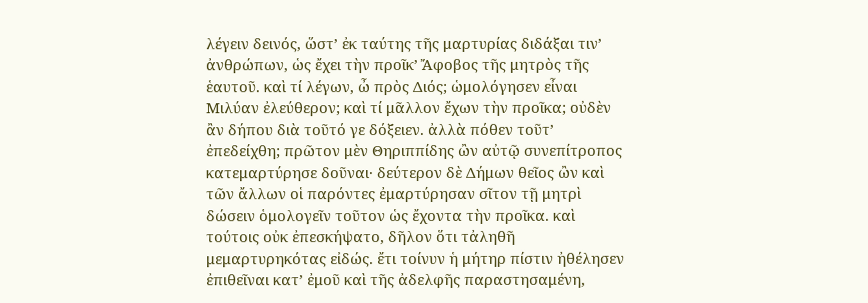λέγειν δεινός, ὥστʼ ἐκ ταύτης τῆς μαρτυρίας διδάξαι τινʼ ἀνθρώπων, ὡς ἔχει τὴν προῖκʼ Ἄφοβος τῆς μητρὸς τῆς ἑαυτοῦ. καὶ τί λέγων, ὦ πρὸς Διός; ὡμολόγησεν εἶναι Μιλύαν ἐλεύθερον; καὶ τί μᾶλλον ἔχων τὴν προῖκα; οὐδὲν ἂν δήπου διὰ τοῦτό γε δόξειεν. ἀλλὰ πόθεν τοῦτʼ ἐπεδείχθη; πρῶτον μὲν Θηριππίδης ὢν αὐτῷ συνεπίτροπος κατεμαρτύρησε δοῦναι· δεύτερον δὲ Δήμων θεῖος ὢν καὶ τῶν ἄλλων οἱ παρόντες ἐμαρτύρησαν σῖτον τῇ μητρὶ δώσειν ὁμολογεῖν τοῦτον ὡς ἔχοντα τὴν προῖκα. καὶ τούτοις οὐκ ἐπεσκήψατο, δῆλον ὅτι τἀληθῆ μεμαρτυρηκότας εἰδώς. ἔτι τοίνυν ἡ μήτηρ πίστιν ἠθέλησεν ἐπιθεῖναι κατʼ ἐμοῦ καὶ τῆς ἀδελφῆς παραστησαμένη,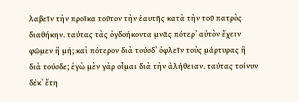λαβεῖν τὴν προῖκα τοῦτον τὴν ἑαυτῆς κατὰ τὴν τοῦ πατρὸς διαθήκην. ταύτας τὰς ὀγδοήκοντα μνᾶς πότερʼ αὐτὸν ἔχειν φῶμεν ἢ μή; καὶ πότερον διὰ τούσδʼ ὀφλεῖν τοὺς μάρτυρας ἢ διὰ τούσδε; ἐγὼ μὲν γὰρ οἶμαι διὰ τὴν ἀλήθειαν. ταύτας τοίνυν δέκʼ ἔτη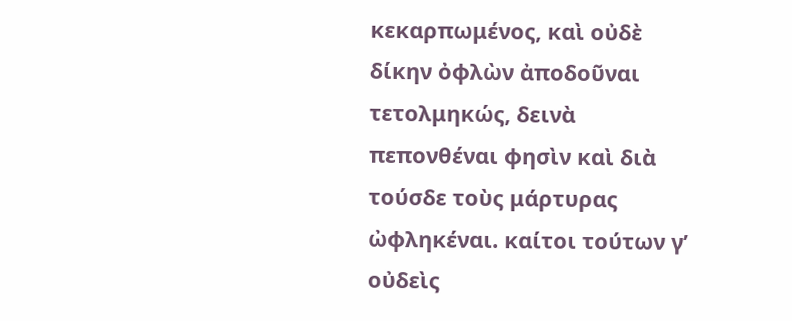κεκαρπωμένος, καὶ οὐδὲ δίκην ὀφλὼν ἀποδοῦναι τετολμηκώς, δεινὰ πεπονθέναι φησὶν καὶ διὰ τούσδε τοὺς μάρτυρας ὠφληκέναι. καίτοι τούτων γʼ οὐδεὶς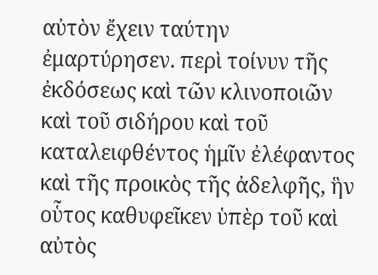αὐτὸν ἔχειν ταύτην ἐμαρτύρησεν. περὶ τοίνυν τῆς ἐκδόσεως καὶ τῶν κλινοποιῶν καὶ τοῦ σιδήρου καὶ τοῦ καταλειφθέντος ἡμῖν ἐλέφαντος καὶ τῆς προικὸς τῆς ἀδελφῆς, ἣν οὗτος καθυφεῖκεν ὑπὲρ τοῦ καὶ αὐτὸς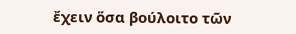ἔχειν ὅσα βούλοιτο τῶν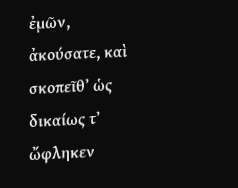ἐμῶν, ἀκούσατε, καὶ σκοπεῖθʼ ὡς δικαίως τʼ ὤφληκεν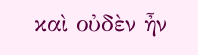καὶ οὐδὲν ἦν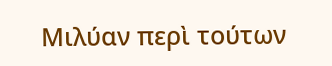Μιλύαν περὶ τούτων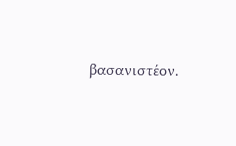βασανιστέον.